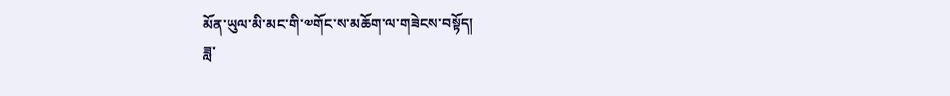མོན་ཡུལ་མི་མང་གི་༧གོང་ས་མཆོག་ལ་གཟེངས་བསྟོད།
ཟླ་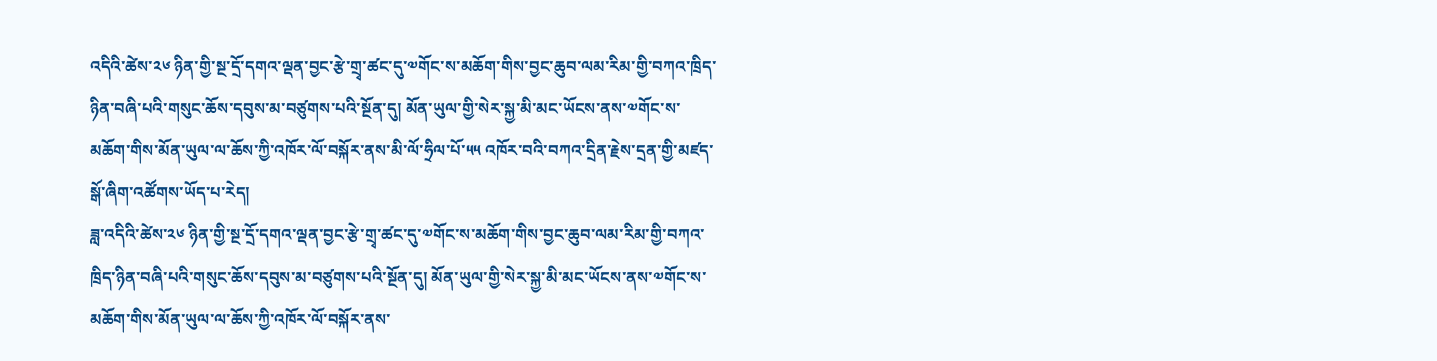འདིའི་ཚེས་༢༦ ཉིན་གྱི་སྔ་དྲོ་དགའ་ལྡན་བྱང་རྩེ་གྲྭ་ཚང་དུ་༧གོང་ས་མཆོག་གིས་བྱང་ཆུབ་ལམ་རིམ་གྱི་བཀའ་ཁྲིད་ཉིན་བཞི་པའི་གསུང་ཆོས་དབུས་མ་བཙུགས་པའི་སྔོན་དུ། མོན་ཡུལ་གྱི་སེར་སྐྱ་མི་མང་ཡོངས་ནས་༧གོང་ས་མཆོག་གིས་མོན་ཡུལ་ལ་ཆོས་ཀྱི་འཁོར་ལོ་བསྐོར་ནས་མི་ལོ་ཧྲིལ་པོ་༥༥ འཁོར་བའི་བཀའ་དྲིན་རྗེས་དྲན་གྱི་མཛད་སྒོ་ཞིག་འཚོགས་ཡོད་པ་རེད།
ཟླ་འདིའི་ཚེས་༢༦ ཉིན་གྱི་སྔ་དྲོ་དགའ་ལྡན་བྱང་རྩེ་གྲྭ་ཚང་དུ་༧གོང་ས་མཆོག་གིས་བྱང་ཆུབ་ལམ་རིམ་གྱི་བཀའ་ཁྲིད་ཉིན་བཞི་པའི་གསུང་ཆོས་དབུས་མ་བཙུགས་པའི་སྔོན་དུ། མོན་ཡུལ་གྱི་སེར་སྐྱ་མི་མང་ཡོངས་ནས་༧གོང་ས་མཆོག་གིས་མོན་ཡུལ་ལ་ཆོས་ཀྱི་འཁོར་ལོ་བསྐོར་ནས་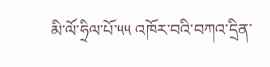མི་ལོ་ཧྲིལ་པོ་༥༥ འཁོར་བའི་བཀའ་དྲིན་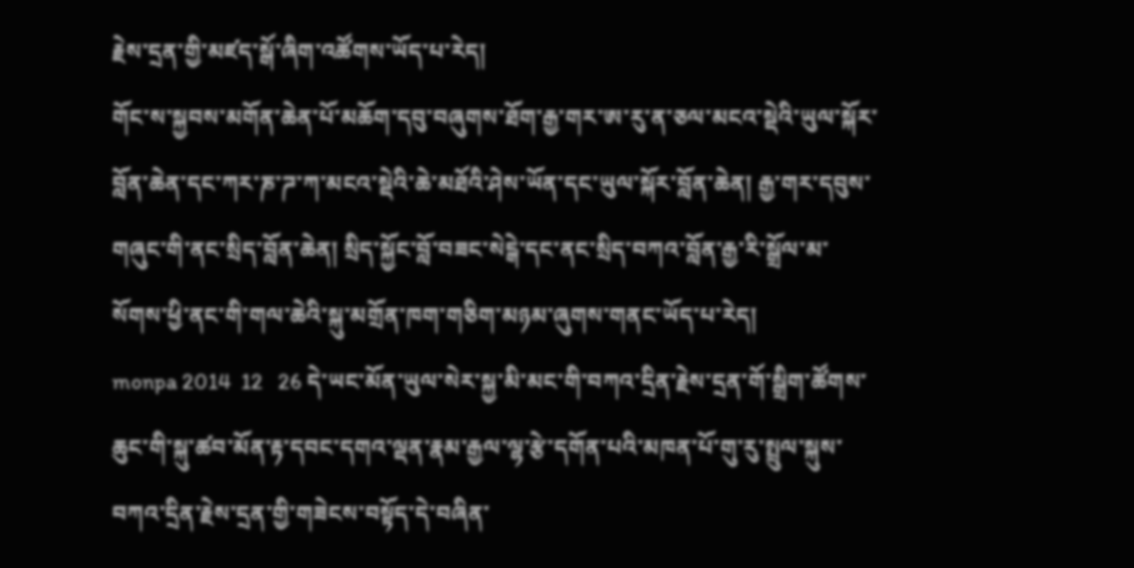རྗེས་དྲན་གྱི་མཛད་སྒོ་ཞིག་འཚོགས་ཡོད་པ་རེད།
གོང་ས་སྐྱབས་མགོན་ཆེན་པོ་མཆོག་དབུ་བཞུགས་ཐོག་རྒྱ་གར་ཨ་རུ་ན་ཅལ་མངའ་སྡེའི་ཡུལ་སྐོར་བློན་ཆེན་དང་ཀར་ཎ་ཌ་ཀ་མངའ་སྡེའི་ཆེ་མཐོའི་ཤེས་ཡོན་དང་ཡུལ་སྐོར་བློན་ཆེན། རྒྱ་གར་དབུས་གཞུང་གི་ནང་སྲིད་བློན་ཆེན། སྲིད་སྐྱོང་བློ་བཟང་སེངྒེ་དང་ནང་སྲིད་བཀའ་བློན་རྒྱ་རི་སྒྲོལ་མ་སོགས་ཕྱི་ནང་གི་གལ་ཆེའི་སྐུ་མགྲོན་ཁག་གཅིག་མཉམ་ཞུགས་གནང་ཡོད་པ་རེད།
monpa 2014  12   26 དེ་ཡང་མོན་ཡུལ་སེར་སྐྱ་མི་མང་གི་བཀའ་དྲིན་རྗེས་དྲན་གོ་སྒྲིག་ཚོགས་ཆུང་གི་སྐུ་ཚབ་མོན་རྟ་དབང་དགའ་ལྡན་རྣམ་རྒྱལ་ལྷ་རྩེ་དགོན་པའི་མཁན་པོ་གུ་རུ་སྤྲུལ་སྐུས་བཀའ་དྲིན་རྗེས་དྲན་གྱི་གཟེངས་བསྟོད་དེ་བཞིན་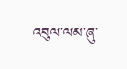འབུལ་ལམ་ཞུ་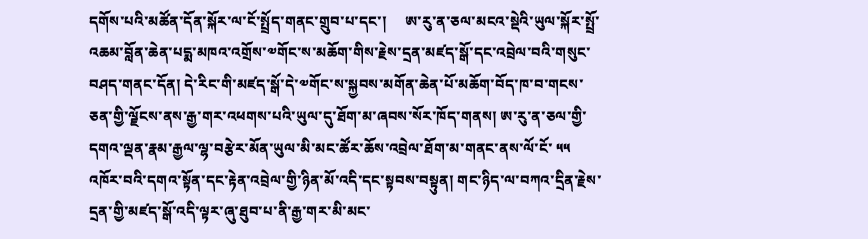དགོས་པའི་མཚོན་དོན་སྐོར་ལ་ངོ་སྤྲོད་གནང་གྲུབ་པ་དང་།     ཨ་རུ་ན་ཅལ་མངའ་སྡེའི་ཡུལ་སྐོར་སྤྲོ་འཆམ་བློན་ཆེན་པདྨ་མཁའ་འགྲོས་༧གོང་ས་མཆོག་གིས་རྗེས་དྲན་མཛད་སྒོ་དང་འབྲེལ་བའི་གསུང་བཤད་གནང་དོན། དེ་རིང་གི་མཛད་སྒོ་དེ་༧གོང་ས་སྐྱབས་མགོན་ཆེན་པོ་མཆོག་བོད་ཁ་བ་གངས་ཅན་གྱི་ལྗོངས་ནས་རྒྱ་གར་འཕགས་པའི་ཡུལ་དུ་ཐོག་མ་ཞབས་སོར་ཁོད་གནས། ཨ་རུ་ན་ཅལ་གྱི་དགའ་ལྡན་རྣམ་རྒྱལ་ལྷ་བརྩེར་མོན་ཡུལ་མི་མང་ཚོར་ཆོས་འབྲེལ་ཐོག་མ་གནང་ནས་ལོ་ངོ་ ༥༥ འཁོར་བའི་དགའ་སྟོན་དང་རྟེན་འབྲེལ་གྱི་ཉིན་མོ་འདི་དང་སྟབས་བསྟུན། གང་ཉིད་ལ་བཀའ་དྲིན་རྗེས་དྲན་གྱི་མཛད་སྒོ་འདི་ལྟར་ཞུ་ཐུབ་པ་ནི་རྒྱ་གར་མི་མང་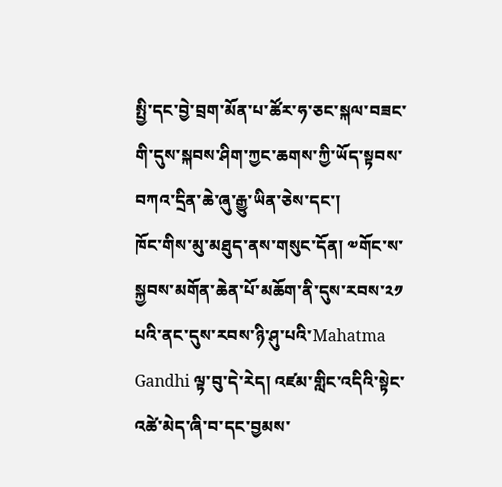སྤྱི་དང་བྱེ་བྲག་མོན་པ་ཚོར་ཧ་ཅང་སྐལ་བཟང་གི་དུས་སྐབས་ཤིག་ཀྱང་ཆགས་ཀྱི་ཡོད་སྟབས་བཀའ་དྲིན་ཆེ་ཞུ་རྒྱུ་ཡིན་ཅེས་དང་།
ཁོང་གིས་མུ་མཐུད་ནས་གསུང་དོན། ༧གོང་ས་སྐྱབས་མགོན་ཆེན་པོ་མཆོག་ནི་དུས་རབས་༢༡ པའི་ནང་དུས་རབས་ཉི་ཤུ་པའི་Mahatma Gandhi ལྟ་བུ་དེ་རེད། འཛམ་གླིང་འདིའི་སྟེང་འཚེ་མེད་ཞི་བ་དང་བྱམས་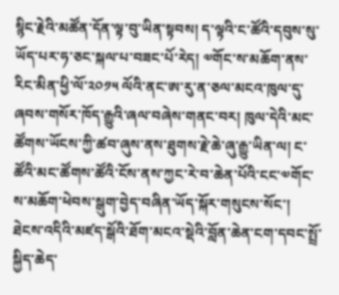སྙིང་རྗེའི་མཚོན་དོན་ལྟ་བུ་ཡིན་སྟབས། ད་ལྟའི་ང་ཚོའི་དབུས་སུ་ཡོད་པར་ཧ་ཅང་སྐལ་པ་བཟང་པོ་རེད། ༧གོང་ས་མཆོག་ནས་རིང་མིན་ཕྱི་ལོ་༢༠༡༥ ལོའི་ནང་ཨ་རུ་ན་ཅལ་མངའ་ཁུལ་དུ་ཞབས་གསོར་ཁོད་རྒྱུའི་ཞལ་བཞེས་གནང་བར། ཁུལ་དེའི་མང་ཚོགས་ཡོངས་ཀྱི་ཚབ་ཞུས་ནས་ཐུགས་རྗེ་ཆེ་ཞུ་རྒྱུ་ཡིན་ལ། ང་ཚོའི་མང་ཚོགས་ཚོའི་ངོས་ནས་ཀྱང་རེ་བ་ཆེན་པོའི་ངང་༧གོང་ས་མཆོག་ཕེབས་སྒུག་བྱེད་བཞིན་ཡོད་སྐོར་གསུངས་སོང་།
ཐེངས་འདིའི་མཛད་སྒོའི་ཐོག་མངའ་སྡེའི་བློན་ཆེན་ངག་དབང་སྤྲོ་སྐྱིད་ཆེད་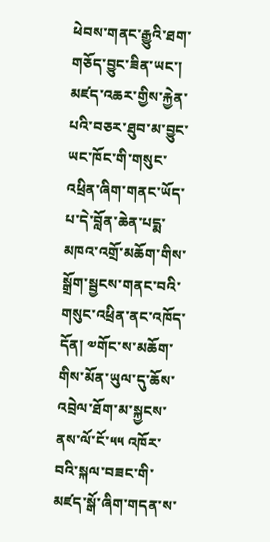ཕེབས་གནང་རྒྱུའི་ཐག་གཅོད་བྱུང་ཟིན་ཡང་། མཛད་འཆར་གྱིས་རྐྱེན་པའི་བཅར་ཐུབ་མ་བྱུང་ཡང་ཁོང་གི་གསུང་འཕྲིན་ཞིག་གནང་ཡོད་པ་དེ་བློན་ཆེན་པདྨ་མཁའ་འགྲོ་མཆོག་གིས་སྒྲོག་སྦྱངས་གནང་བའི་གསུང་འཕྲིན་ནང་འཁོད་དོན། ༧གོང་ས་མཆོག་གིས་མོན་ཡུལ་དུ་ཆོས་འབྲེལ་ཐོག་མ་སྐྱངས་ནས་ལོ་ངོ་༥༥ འཁོར་བའི་སྐལ་བཟང་གི་མཛད་སྒོ་ཞིག་གདན་ས་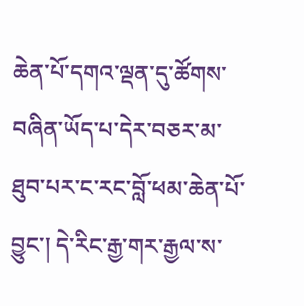ཆེན་པོ་དགའ་ལྡན་དུ་ཚོགས་བཞིན་ཡོད་པ་དེར་བཅར་མ་ཐུབ་པར་ང་རང་བློ་ཕམ་ཆེན་པོ་བྱུང་། དེ་རིང་རྒྱ་གར་རྒྱལ་ས་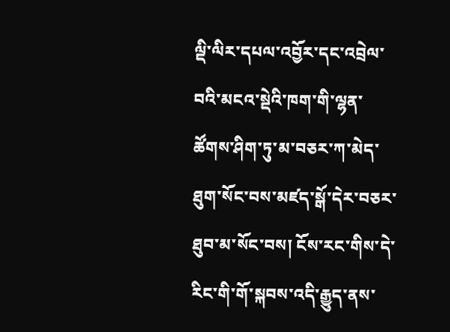ལྡི་ལིར་དཔལ་འབྱོར་དང་འབྲེལ་བའི་མངའ་སྡེའི་ཁག་གི་ལྷན་ཚོགས་ཤིག་ཏུ་མ་བཅར་ཀ་མེད་ཐུག་སོང་བས་མཛད་སྒོ་དེར་བཅར་ཐུབ་མ་སོང་བས། ངོས་རང་གིས་དེ་རིང་གི་གོ་སྐབས་འདི་རྒྱུད་ནས་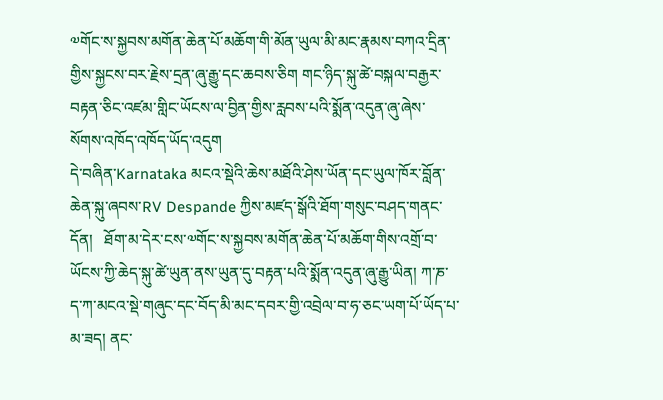༧གོང་ས་སྐྱབས་མགོན་ཆེན་པོ་མཆོག་གི་མོན་ཡུལ་མི་མང་རྣམས་བཀའ་དྲིན་གྱིས་སྐྱངས་བར་རྗེས་དྲན་ཞུ་རྒྱུ་དང་ཆབས་ཅིག གང་ཉིད་སྐུ་ཚེ་བསྐལ་བརྒྱར་བརྟན་ཅིང་འཛམ་གླིང་ཡོངས་ལ་བྱིན་གྱིས་རླབས་པའི་སྨོན་འདུན་ཞུ་ཞེས་སོགས་འཁོད་འཁོད་ཡོད་འདུག
དེ་བཞིན་Karnataka མངའ་སྡེའི་ཆེས་མཐོའི་ཤེས་ཡོན་དང་ཡུལ་ཁོར་བློན་ཆེན་སྐུ་ཞབས་RV Despande ཀྱིས་མཛད་སྒོའི་ཐོག་གསུང་བཤད་གནང་དོན།   ཐོག་མ་དེར་ངས་༧གོང་ས་སྐྱབས་མགོན་ཆེན་པོ་མཆོག་གིས་འགྲོ་བ་ཡོངས་ཀྱི་ཆེད་སྐུ་ཚེ་ཡུན་ནས་ཡུན་དུ་བརྟན་པའི་སྨོན་འདུན་ཞུ་རྒྱུ་ཡིན། ཀ་ཎ་ད་ཀ་མངའ་སྡེ་གཞུང་དང་བོད་མི་མང་དབར་གྱི་འབྲེལ་བ་ཧ་ཅང་ཡག་པོ་ཡོད་པ་མ་ཟད། ནང་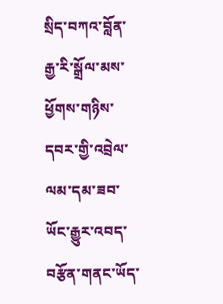སྲིད་བཀའ་བློན་རྒྱ་རི་སྒྲོལ་མས་ཕྱོགས་གཉིས་དབར་གྱི་འབྲེལ་ལམ་དམ་ཟབ་ཡོང་རྒྱུར་འབད་བརྩོན་གནང་ཡོད་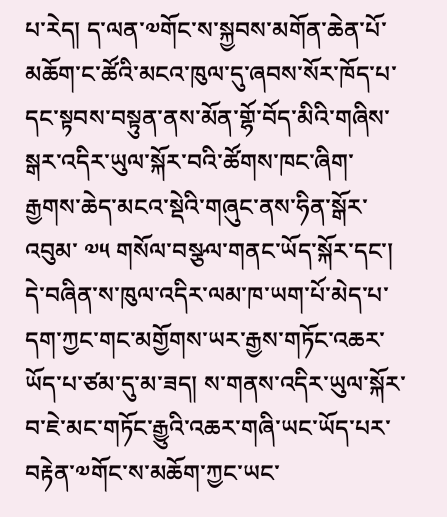པ་རེད། ད་ལན་༧གོང་ས་སྐྱབས་མགོན་ཆེན་པོ་མཆོག་ང་ཚོའི་མངའ་ཁུལ་དུ་ཞབས་སོར་ཁོད་པ་དང་སྟབས་བསྟུན་ནས་མོན་གྷོ་བོད་མིའི་གཞིས་སྒར་འདིར་ཡུལ་སྐོར་བའི་ཚོགས་ཁང་ཞིག་རྒྱགས་ཆེད་མངའ་སྡེའི་གཞུང་ནས་ཧིན་སྒོར་འབུམ་ ༧༥ གསོལ་བསྩལ་གནང་ཡོད་སྐོར་དང་། དེ་བཞིན་ས་ཁུལ་འདིར་ལམ་ཁ་ཡག་པོ་མེད་པ་དག་ཀྱང་གང་མགྱོགས་ཡར་རྒྱས་གཏོང་འཆར་ཡོད་པ་ཙམ་དུ་མ་ཟད། ས་གནས་འདིར་ཡུལ་སྐོར་བ་ཇེ་མང་གཏོང་རྒྱུའི་འཆར་གཞི་ཡང་ཡོད་པར་བརྟེན་༧གོང་ས་མཆོག་ཀྱང་ཡང་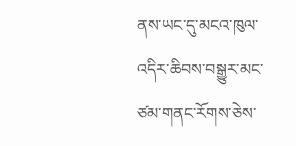ནས་ཡང་དུ་མངའ་ཁུལ་འདིར་ཆིབས་བསྒྱུར་མང་ཙམ་གནང་རོགས་ཅེས་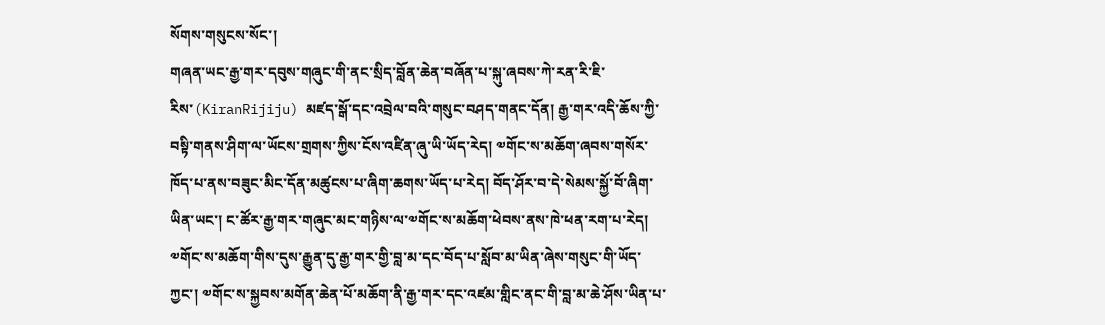སོགས་གསུངས་སོང་།
གཞན་ཡང་རྒྱ་གར་དབུས་གཞུང་གི་ནང་སྲིད་བློན་ཆེན་བཞོན་པ་སྐུ་ཞབས་ཀེ་རན་རི་ཇི་རིས་(KiranRijiju) མཛད་སྒོ་དང་འབྲེལ་བའི་གསུང་བཤད་གནང་དོན། རྒྱ་གར་འདི་ཆོས་ཀྱི་བསྟི་གནས་ཤིག་ལ་ཡོངས་གྲགས་ཀྱིས་ངོས་འཛིན་ཞུ་ཡི་ཡོད་རེད། ༧གོང་ས་མཆོག་ཞབས་གསོར་ཁོད་པ་ནས་བཟུང་མིང་དོན་མཚུངས་པ་ཞིག་ཆགས་ཡོད་པ་རེད། བོད་ཤོར་བ་དེ་སེམས་སྐྱོ་བོ་ཞིག་ཡིན་ཡང་། ང་ཚོར་རྒྱ་གར་གཞུང་མང་གཉིས་ལ་༧གོང་ས་མཆོག་ཕེབས་ནས་ཁེ་ཕན་རག་པ་རེད། ༧གོང་ས་མཆོག་གིས་དུས་རྒྱུན་དུ་རྒྱ་གར་གྱི་བླ་མ་དང་བོད་པ་སློབ་མ་ཡིན་ཞེས་གསུང་གི་ཡོད་ཀྱང་། ༧གོང་ས་སྐྱབས་མགོན་ཆེན་པོ་མཆོག་ནི་རྒྱ་གར་དང་འཛམ་གླིང་ནང་གི་བླ་མ་ཆེ་ཤོས་ཡིན་པ་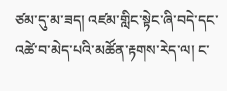ཙམ་དུ་མ་ཟད། འཛམ་གླིང་སྟེང་ཞི་བདེ་དང་འཚེ་བ་མེད་པའི་མཚོན་རྟགས་རེད་ལ། ང་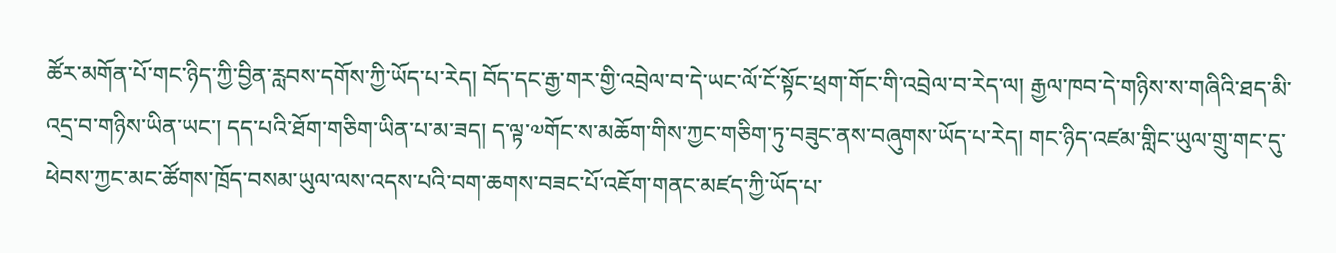ཚོར་མགོན་པོ་གང་ཉིད་ཀྱི་བྱིན་རླབས་དགོས་ཀྱི་ཡོད་པ་རེད། བོད་དང་རྒྱ་གར་གྱི་འབྲེལ་བ་དེ་ཡང་ལོ་ངོ་སྟོང་ཕྲག་གོང་གི་འབྲེལ་བ་རེད་ལ། རྒྱལ་ཁབ་དེ་གཉིས་ས་གཞིའི་ཐད་མི་འདྲ་བ་གཉིས་ཡིན་ཡང་། དད་པའི་ཐོག་གཅིག་ཡིན་པ་མ་ཟད། ད་ལྟ་༧གོང་ས་མཆོག་གིས་ཀྱང་གཅིག་ཏུ་བཟུང་ནས་བཞུགས་ཡོད་པ་རེད། གང་ཉིད་འཛམ་གླིང་ཡུལ་གྲུ་གང་དུ་ཕེབས་ཀྱང་མང་ཚོགས་ཁྲོད་བསམ་ཡུལ་ལས་འདས་པའི་བག་ཆགས་བཟང་པོ་འཇོག་གནང་མཛད་ཀྱི་ཡོད་པ་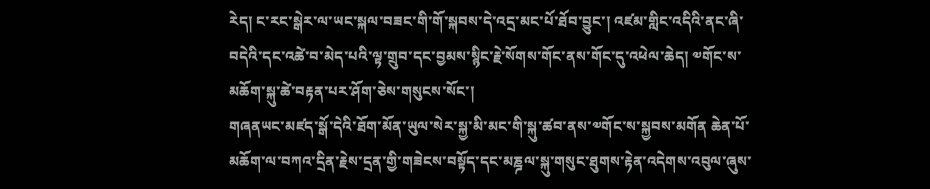རེད། ང་རང་སྒེར་ལ་ཡང་སྐལ་བཟང་གི་གོ་སྐབས་དེ་འདྲ་མང་པོ་ཐོབ་བྱུང་། འཛམ་གླིང་འདིའི་ནང་ཞི་བདེའི་དང་འཚེ་བ་མེད་པའི་ལྟ་གྲུབ་དང་བྱམས་སྙིང་རྗེ་སོགས་གོང་ནས་གོང་དུ་འཕེལ་ཆེད། ༧གོང་ས་མཆོག་སྐུ་ཚེ་བརྟན་པར་ཤོག་ཅེས་གསུངས་སོང་།
གཞནཡང་མཛད་སྒོ་དེའི་ཐོག་མོན་ཡུལ་སེར་སྐྱ་མི་མང་གི་སྐུ་ཚབ་ནས་༧གོང་ས་སྐྱབས་མགོན ཆེན་པོ་མཆོག་ལ་བཀའ་དྲིན་རྗེས་དྲན་གྱི་གཟེངས་བསྟོད་དང་མཎྜལ་སྐུ་གསུང་ཐུགས་རྟེན་འདེགས་འབུལ་ཞུས་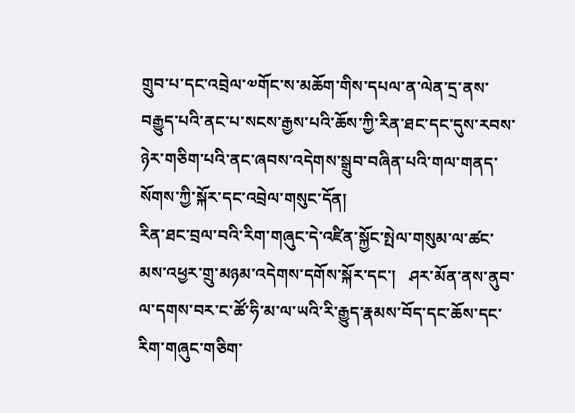གྲུབ་པ་དང་འབྲེལ་༧གོང་ས་མཆོག་གིས་དཔལ་ན་ལེན་དྲ་ནས་བརྒྱུད་པའི་ནང་པ་སངས་རྒྱས་པའི་ཆོས་ཀྱི་རིན་ཐང་དང་དུས་རབས་ཉེར་གཅིག་པའི་ནང་ཞབས་འདེགས་སྒྲུབ་བཞིན་པའི་གལ་གནད་སོགས་ཀྱི་སྐོར་དང་འབྲེལ་གསུང་དོན།
རིན་ཐང་བྲལ་བའི་རིག་གཞུང་དེ་འཛིན་སྐྱོང་སྤེལ་གསུམ་ལ་ཚང་མས་འཕྱར་གྲུ་མཉམ་འདེགས་དགོས་སྐོར་དང་།   ཤར་མོན་ནས་ནུབ་ལ་དགས་བར་ང་ཚོ་ཧི་མ་ལ་ཡའི་རི་རྒྱུད་རྣམས་བོད་དང་ཆོས་དང་རིག་གཞུང་གཅིག་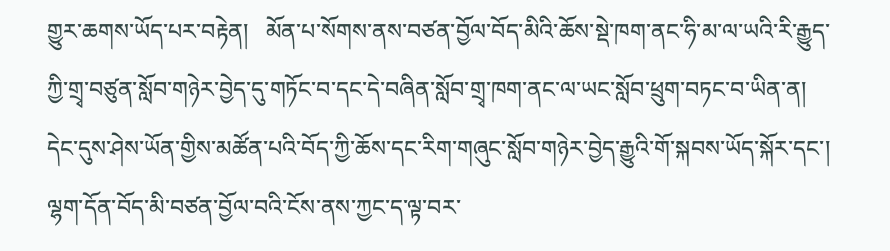གྱུར་ཆགས་ཡོད་པར་བརྟེན།   མོན་པ་སོགས་ནས་བཙན་བྱོལ་བོད་མིའི་ཆོས་སྡེ་ཁག་ནང་ཧི་མ་ལ་ཡའི་རི་རྒྱུད་ཀྱི་གྲྭ་བཙུན་སློབ་གཉེར་བྱེད་དུ་གཏོང་བ་དང་དེ་བཞིན་སློབ་གྲྭ་ཁག་ནང་ལ་ཡང་སློབ་ཕྲུག་བཏང་བ་ཡིན་ན།     དེང་དུས་ཤེས་ཡོན་གྱིས་མཚོན་པའི་བོད་ཀྱི་ཆོས་དང་རིག་གཞུང་སློབ་གཉེར་བྱེད་རྒྱུའི་གོ་སྐབས་ཡོད་སྐོར་དང་།   ལྷག་དོན་བོད་མི་བཙན་བྱོལ་བའི་ངོས་ནས་ཀྱང་ད་ལྟ་བར་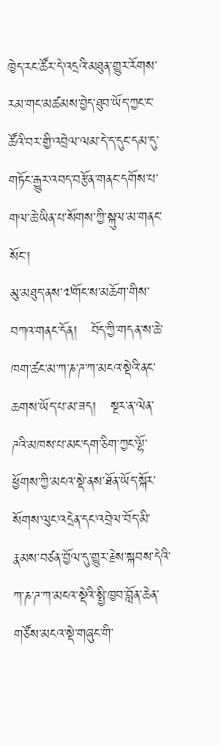ཁྱེད་རང་ཚོར་དེ་འདྲའི་མཐུན་གྱུར་རོགས་རམ་གང་མཚམས་བྱེད་ཐུབ་ཡོད་ཀྱང་ང་ཚོའི་བར་གྱི་འབྲེལ་ལམ་དེ་ད་དུང་དམ་དུ་གཏོང་རྒྱུར་འབད་བརྩོན་གནང་དགོས་པ་གལ་ཆེ་ཡིན་པ་སོགས་ཀྱི་སྐུལ་མ་གནང་སོང་།
མུ་མཐུད་ནས་༧གོང་ས་མཆོག་གིས་བཀའ་གནང་དོན།   བོད་ཀྱི་གདན་ས་ཆེ་ཁག་ཚང་མ་ཀ་ཎ་ཌ་ཀ་མངའ་སྡེའི་ནང་ཆགས་ཡོད་པ་མ་ཟད།   སྔར་ན་ལེན་ཌའི་མཁས་པ་མང་དག་ཅིག་ཀྱང་ལྷོ་ཕྱོགས་ཀྱི་མངའ་སྡེ་ནས་ཐོན་ཡོད་སྐོར་སོགས་ལུང་འདྲེན་དང་འབྲེལ་བོད་མི་རྣམས་བཙན་བྱོལ་དུ་གྱུར་རྗེས་སྐབས་དེའི་ཀ་ཎ་ཌ་ཀ་མངའ་སྡེའི་སྤྱི་ཁྱབ་བློན་ཆེན་གཙོས་མངའ་སྡེ་གཞུང་གི་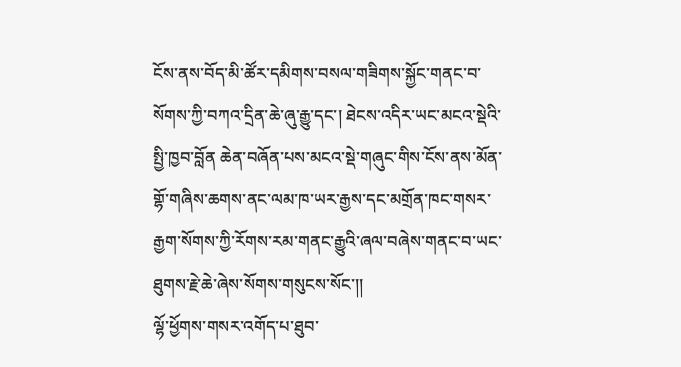ངོས་ནས་བོད་མི་ཚོར་དམིགས་བསལ་གཟིགས་སྐྱོང་གནང་བ་སོགས་ཀྱི་བཀའ་དྲིན་ཆེ་ཞུ་རྒྱུ་དང་། ཐེངས་འདིར་ཡང་མངའ་སྡེའི་སྤྱི་ཁྱབ་བློན ཆེན་བཞོན་པས་མངའ་སྡེ་གཞུང་གིས་ངོས་ནས་མོན་གྷོ་གཞིས་ཆགས་ནང་ལམ་ཁ་ཡར་རྒྱས་དང་མགྲོན་ཁང་གསར་རྒྱག་སོགས་ཀྱི་རོགས་རམ་གནང་རྒྱུའི་ཞལ་བཞེས་གནང་བ་ཡང་ཐུགས་རྗེ་ཆེ་ཞེས་སོགས་གསུངས་སོང་།།
ལྷོ་ཕྱོགས་གསར་འགོད་པ་ཐུབ་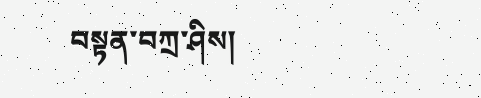བསྟན་བཀྲ་ཤིས།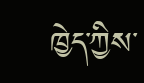ཁྱེད་ཀྱིས་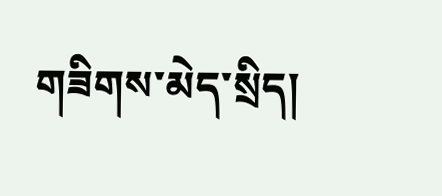གཟིགས་མེད་སྲིད།